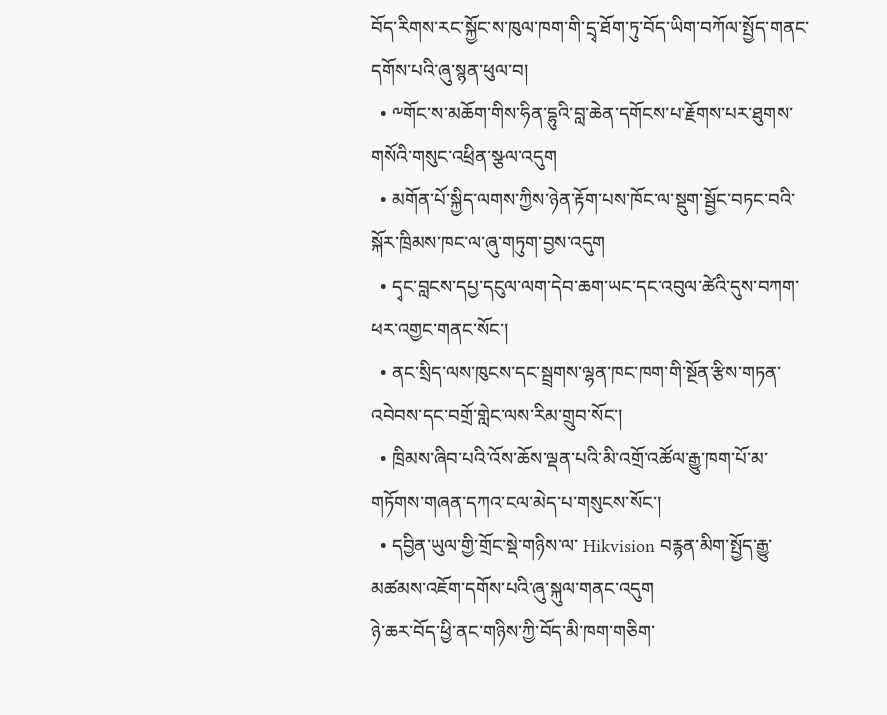བོད་རིགས་རང་སྐྱོང་ས་ཁུལ་ཁག་གི་དྲྭ་ཐོག་ཏུ་བོད་ཡིག་བཀོལ་སྤྱོད་གནང་དགོས་པའི་ཞུ་སྙན་ཕུལ་བ།
  • ༸གོང་ས་མཆོག་གིས་ཧིན་དྷུའི་བླ་ཆེན་དགོངས་པ་རྗོགས་པར་ཐུགས་གསོའི་གསུང་འཕྲིན་སྩལ་འདུག
  • མགོན་པོ་སྐྱིད་ལགས་ཀྱིས་ཉེན་རྟོག་པས་ཁོང་ལ་སྡུག་སྦྱོང་བཏང་བའི་སྐོར་ཁྲིམས་ཁང་ལ་ཞུ་གཏུག་བྱས་འདུག
  • དྭང་བླངས་དཔྱ་དངུལ་ལག་དེབ་ཆག་ཡང་དང་འབུལ་ཚེའི་དུས་བཀག་ཕར་འགྱང་གནང་སོང་།
  • ནང་སྲིད་ལས་ཁུངས་དང་སྦྲགས་ལྷན་ཁང་ཁག་གི་སྔོན་རྩིས་གཏན་འབེབས་དང་བགྲོ་གླེང་ལས་རིམ་གྲུབ་སོང་།
  • ཁྲིམས་ཞིབ་པའི་འོས་ཆོས་ལྡན་པའི་མི་འགྲོ་འཚོལ་རྒྱུ་ཁག་པོ་མ་གཏོགས་གཞན་དཀའ་ངལ་མེད་པ་གསུངས་སོང་།
  • དབྱིན་ཡུལ་གྱི་གྲོང་སྡེ་གཉིས་ལ་ Hikvision བརྙན་མིག་སྤྱོད་རྒྱུ་མཚམས་འཇོག་དགོས་པའི་ཞུ་སྐུལ་གནང་འདུག
ཉེ་ཆར་བོད་ཕྱི་ནང་གཉིས་ཀྱི་བོད་མི་ཁག་གཅིག་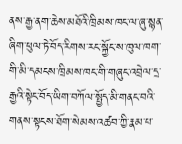ནས་རྒྱ་ནག་ཆེས་མཐོའི་ཁྲིམས་ཁང་ལ་ཞུ་སྙན་ཞིག་ཕུལ་ཏེ་བོད་རིགས་རང་སྐྱོང་ས་ཁུལ་ཁག་གི་མི་དམངས་ཁྲིམས་ཁང་གི་གཞུང་འབྲེལ་དྲ་རྒྱའི་སྟེང་བོད་ཡིག་བཀོལ་སྤྱོད་མི་གནང་བའི་གནས་སྟངས་ཐོག་སེམས་འཚབ་ཀྱི་རྣམ་པ་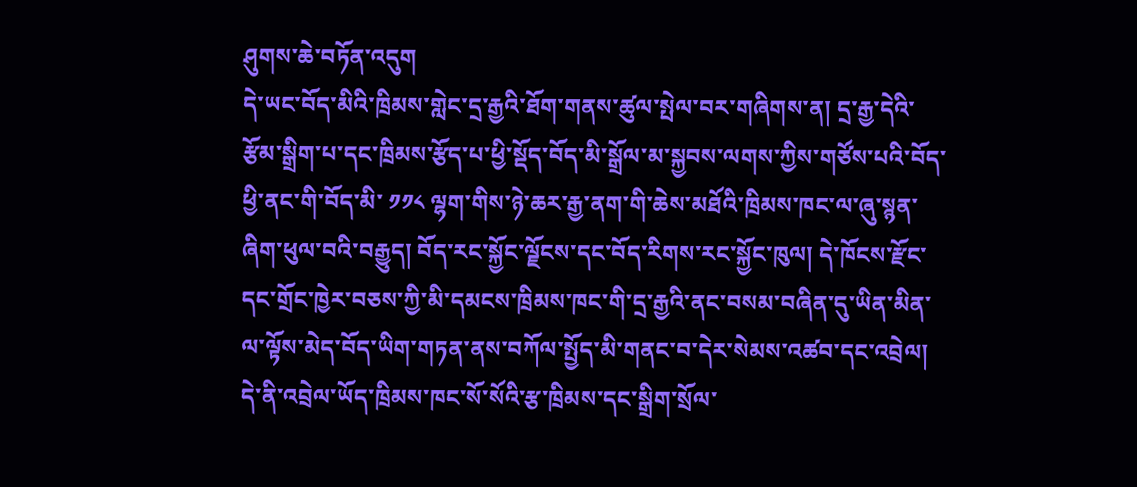ཤུགས་ཆེ་བཏོན་འདུག
དེ་ཡང་བོད་མིའི་ཁྲིམས་གླེང་དྲ་རྒྱའི་ཐོག་གནས་ཚུལ་སྤེལ་བར་གཞིགས་ན། དྲ་རྒྱ་དེའི་རྩོམ་སྒྲིག་པ་དང་ཁྲིམས་རྩོད་པ་ཕྱི་སྡོད་བོད་མི་སྒྲོལ་མ་སྐྱབས་ལགས་ཀྱིས་གཙོས་པའི་བོད་ཕྱི་ནང་གི་བོད་མི་ ༡༡༨ ལྷག་གིས་ཉེ་ཆར་རྒྱ་ནག་གི་ཆེས་མཐོའི་ཁྲིམས་ཁང་ལ་ཞུ་སྙན་ཞིག་ཕུལ་བའི་བརྒྱུད། བོད་རང་སྐྱོང་ལྗོངས་དང་བོད་རིགས་རང་སྐྱོང་ཁུལ། དེ་ཁོངས་རྫོང་དང་གྲོང་ཁྱེར་བཅས་ཀྱི་མི་དམངས་ཁྲིམས་ཁང་གི་དྲ་རྒྱའི་ནང་བསམ་བཞིན་དུ་ཡིན་མིན་ལ་ལྟོས་མེད་བོད་ཡིག་གཏན་ནས་བཀོལ་སྤྱོད་མི་གནང་བ་དེར་སེམས་འཚབ་དང་འབྲེལ། དེ་ནི་འབྲེལ་ཡོད་ཁྲིམས་ཁང་སོ་སོའི་རྩ་ཁྲིམས་དང་སྒྲིག་སྲོལ་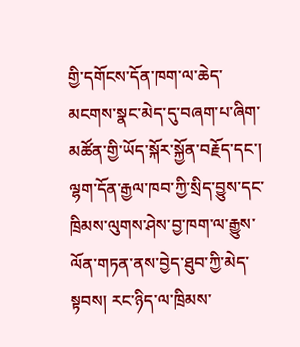གྱི་དགོངས་དོན་ཁག་ལ་ཆེད་མངགས་སྣང་མེད་དུ་བཞག་པ་ཞིག་མཚོན་གྱི་ཡོད་སྐོར་སྐྱོན་བརྗོད་དང་། ལྷག་དོན་རྒྱལ་ཁབ་ཀྱི་སྲིད་བྱུས་དང་ཁྲིམས་ལུགས་ཤེས་བྱ་ཁག་ལ་རྒྱུས་ལོན་གཏན་ནས་བྱེད་ཐུབ་ཀྱི་མེད་སྟབས། རང་ཉིད་ལ་ཁྲིམས་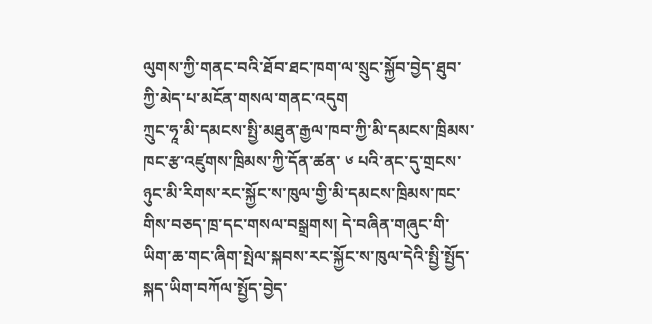ལུགས་ཀྱི་གནང་བའི་ཐོབ་ཐང་ཁག་ལ་སྲུང་སྐྱོབ་བྱེད་ཐུབ་ཀྱི་མེད་པ་མངོན་གསལ་གནང་འདུག
ཀྲུང་ཧཱ་མི་དམངས་སྤྱི་མཐུན་རྒྱལ་ཁབ་ཀྱི་མི་དམངས་ཁྲིམས་ཁང་རྩ་འཛུགས་ཁྲིམས་ཀྱི་དོན་ཚན་ ༦ པའི་ནང་དུ་གྲངས་ཉུང་མི་རིགས་རང་སྐྱོང་ས་ཁུལ་གྱི་མི་དམངས་ཁྲིམས་ཁང་གིས་བཅད་ཁྲ་དང་གསལ་བསྒྲགས། དེ་བཞིན་གཞུང་གི་ཡིག་ཆ་གང་ཞིག་སྤེལ་སྐབས་རང་སྐྱོང་ས་ཁུལ་དེའི་སྤྱི་སྤྱོད་སྐད་ཡིག་བཀོལ་སྤྱོད་བྱེད་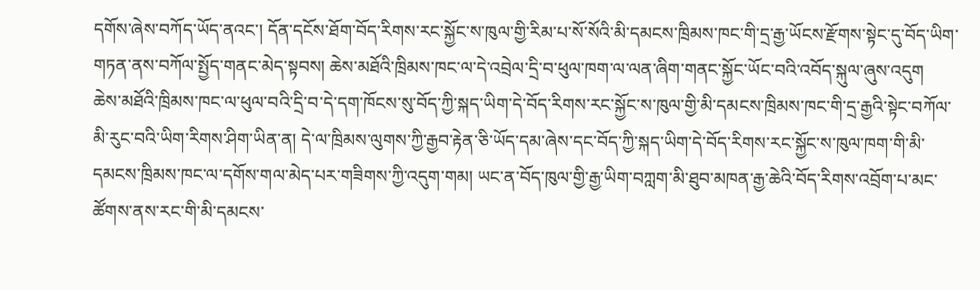དགོས་ཞེས་བཀོད་ཡོད་ནའང་། དོན་དངོས་ཐོག་བོད་རིགས་རང་སྐྱོང་ས་ཁུལ་གྱི་རིམ་པ་སོ་སོའི་མི་དམངས་ཁྲིམས་ཁང་གི་དྲ་རྒྱ་ཡོངས་རྫོགས་སྟེང་དུ་བོད་ཡིག་གཏན་ནས་བཀོལ་སྤྱོད་གནང་མེད་སྟབས། ཆེས་མཐོའི་ཁྲིམས་ཁང་ལ་དེ་འབྲེལ་དྲི་བ་ཕུལ་ཁག་ལ་ལན་ཞིག་གནང་སྐྱོང་ཡོང་བའི་འབོད་སྐུལ་ཞུས་འདུག
ཆེས་མཐོའི་ཁྲིམས་ཁང་ལ་ཕུལ་བའི་དྲི་བ་དེ་དག་ཁོངས་སུ་བོད་ཀྱི་སྐད་ཡིག་དེ་བོད་རིགས་རང་སྐྱོང་ས་ཁུལ་གྱི་མི་དམངས་ཁྲིམས་ཁང་གི་དྲ་རྒྱའི་སྟེང་བཀོལ་མི་རུང་བའི་ཡིག་རིགས་ཤིག་ཡིན་ན། དེ་ལ་ཁྲིམས་ལུགས་ཀྱི་རྒྱབ་རྟེན་ཅི་ཡོད་དམ་ཞེས་དང་བོད་ཀྱི་སྐད་ཡིག་དེ་བོད་རིགས་རང་སྐྱོང་ས་ཁུལ་ཁག་གི་མི་དམངས་ཁྲིམས་ཁང་ལ་དགོས་གལ་མེད་པར་གཟིགས་ཀྱི་འདུག་གམ། ཡང་ན་བོད་ཁུལ་གྱི་རྒྱ་ཡིག་བཀླག་མི་ཐུབ་མཁན་རྒྱ་ཆེའི་བོད་རིགས་འབྲོག་པ་མང་ཚོགས་ནས་རང་གི་མི་དམངས་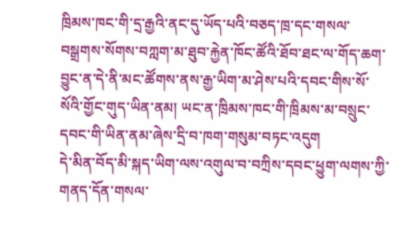ཁྲིམས་ཁང་གི་དྲ་རྒྱའི་ནང་དུ་ཡོད་པའི་བཅད་ཁྲ་དང་གསལ་བསྒྲགས་སོགས་བཀླག་མ་ཐུབ་རྐྱེན་ཁོང་ཚོའི་ཐོབ་ཐང་ལ་གོད་ཆག་བྱུང་ན་དེ་ནི་མང་ཚོགས་ནས་རྒྱ་ཡིག་མ་ཤེས་པའི་དབང་གིས་སོ་སོའི་གྱོང་གུད་ཡིན་ནམ། ཡང་ན་ཁྲིམས་ཁང་གི་ཁྲིམས་མ་བསྲུང་དབང་གི་ཡིན་ནམ་ཞེས་དྲི་བ་ཁག་གསུམ་བཏང་འདུག
དེ་མིན་བོད་མི་སྐད་ཡིག་ལས་འགུལ་བ་བཀྲིས་དབང་ཕྱུག་ལགས་ཀྱི་གནད་དོན་གསལ་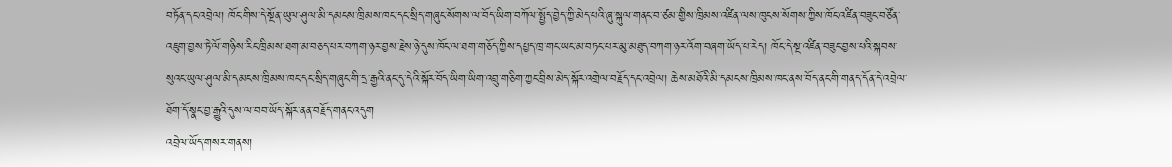བཏོན་དང་འབྲེལ། ཁོང་གིས་དེ་སྔོན་ཡུལ་ཤུལ་མི་དམངས་ཁྲིམས་ཁང་དང་སྲིད་གཞུང་སོགས་ལ་བོད་ཡིག་བཀོལ་སྤྱོད་བྱེད་ཀྱི་མེད་པའི་ཞུ་སྐུལ་གནང་བ་ཙམ་གྱིས་ཁྲིམས་འཛིན་ལས་ཁུངས་སོགས་ཀྱིས་ཁོང་འཛིན་བཟུང་བཙོན་འཇུག་བྱས་ཏེ་ལོ་གཉིས་རིང་ཁྲིམས་ཐག་མ་བཅད་པར་བཀག་ཉར་བྱས་རྗེས་ཉེ་དུས་ཁོང་ལ་ཐག་གཅོད་ཀྱིས་དཔྱད་ཁྲ་གང་ཡང་མ་བཏང་པར་མུ་མཐུད་བཀག་ཉར་འོག་བཞག་ཡོད་པ་རེད། ཁོང་དེ་སྔ་འཛིན་བཟུང་བྱས་པའི་སྐབས་སུའང་ཡུལ་ཤུལ་མི་དམངས་ཁྲིམས་ཁང་དང་སྲིད་གཞུང་གི་དྲ་རྒྱའི་ནང་དུ་དེའི་སྐོར་བོད་ཡིག་ཡིག་འབྲུ་གཅིག་ཀྱང་བྲིས་མེད་སྐོར་འགྲེལ་བརྗོད་དང་འབྲེལ། ཆེས་མཐོའི་མི་དམངས་ཁྲིམས་ཁང་ནས་བོད་ནང་གི་གནད་དོན་དེ་འབྲེལ་ཐོག་དོ་སྣང་བྱ་རྒྱུའི་དུས་ལ་བབ་ཡོད་སྐོར་ནན་བརྗོད་གནང་འདུག
འབྲེལ་ཡོད་གསར་གནས།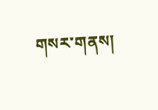གསར་གནས།